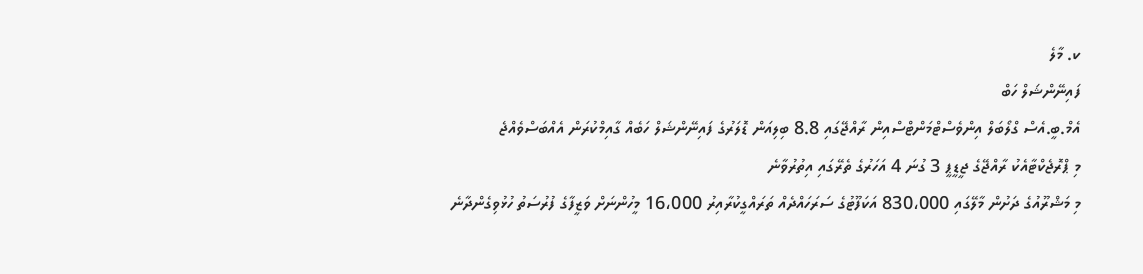ކ. މާލެ
ފައިނޭންޝަލް ހަބް
އެމް.ބީ.އެސް ގްލޯބަލް އިންވެސްޓްމަންޓްސްއިން ރާއްޖޭގައި 8.8 ބިލިއަން ޑޮލަރުގެ ފައިނޭންޝަލް ހަބެއް ގާއިމްކުރަން އެއްބަސްވެއްޖެ
މި ޕްރޮޖެކްޓާއެކު ރާއްޖޭގެ ޖީޑީޕީ 3 ގުނަ 4 އަހަރުގެ ތެރޭގައި އިތުރުވާނެ
މި މަޝްރޫއުގެ ދަށުން މާލޭގައި 830،000 އަކަފޫޓުގެ ސަރަހައްދެއް ތަރައްގީކުރާއިރު 16،000 މީހުންނަށް ވަޒީފާގެ ފުރުސަތު ހުޅުވިގެންދާނެ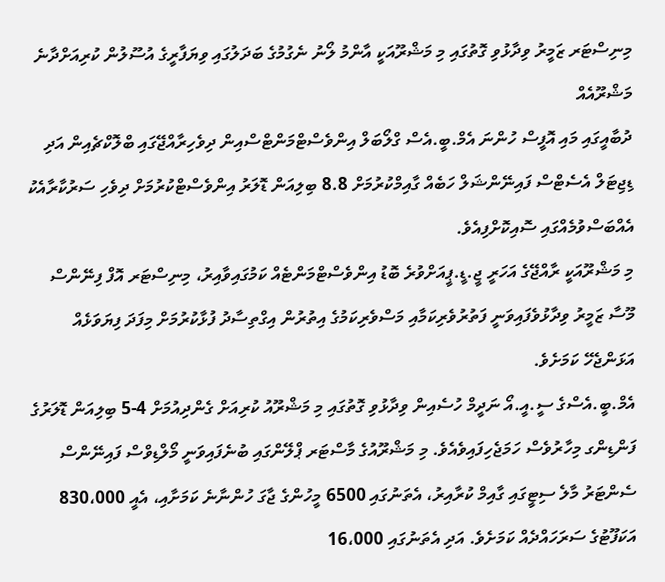މިނިސްޓަރ ޒަމީރު ވިދާޅުވި ގޮތުގައި މި މަޝްރޫއަކީ އާންމު ލޯނު ނެގުމުގެ ބަދަލުގައި ވިޔަފާރީގެ އުސޫލުން ކުރިއަށްދާނެ މަޝްރޫއެއް
ދުބާއީގައި މައި އޮފީސް ހުންނަ އެމް.ބީ.އެސް ގްލޯބަލް އިންވެސްޓްމަންޓްސްއިން ދިވެހިރާއްޖޭގައި ބްލޮކްޗެއިން އަދި ޑިޖިޓަލް އެސެޓްސް ފައިނޭންޝަލް ހަބެއް ގާއިމްކުރުމަށް 8.8 ބިލިއަން ޑޮލަރު އިންވެސްޓްކުރުމަށް ދިވެހި ސަރުކާރާއެކު އެއްބަސްވުމެއްގައި ސޮއިކޮށްފިއެވެ.
މި މަޝްރޫއަކީ ރާއްޖޭގެ އަހަރީ ޖީ.ޑީ.ޕީއަށްވުރެ ބޮޑު އިންވެސްޓްމަންޓެއް ކަމުގައިވާއިރު، މިނިސްޓަރ އޮފް ފިނޭންސް މޫސާ ޒަމީރު ވިދާޅުވެފައިވަނީ ފަތުރުވެރިކަމާއި މަސްވެރިކަމުގެ އިތުރުން އިގްތިސާދު ފުޅާކުރުމަށް މިފަދަ ފިޔަވަޅެއް އަޅަންޖެހޭ ކަމަށެވެ.
އެމް.ބީ.އެސްގެ ސީ.އީ.އޯ ނަދީމް ހުސެއިން ވިދާޅުވި ގޮތުގައި މި މަޝްރޫއު ކުރިއަށް ގެންދިއުމަށް 4-5 ބިލިއަން ޑޮލަރުގެ ފަންޑިންގ މިހާރުވެސް ހަމަޖެހިފައިވެއެވެ. މި މަޝްރޫއުގެ މާސްޓަރ ޕްލޭންގައި ބުނެފައިވަނީ މޯލްޑިވްސް ފައިނޭންސް ސެންޓަރު މާލެ ސިޓީގައި ގާއިމް ކުރާއިރު، އެތަނުގައި 6500 މީހުންގެ ޖާގަ ހުންނާނެ ކަމަށާއި، އެއީ 830،000 އަކަފޫޓުގެ ސަރަހައްދެއް ކަމަށެވެ. އަދި އެތަނުގައި 16،000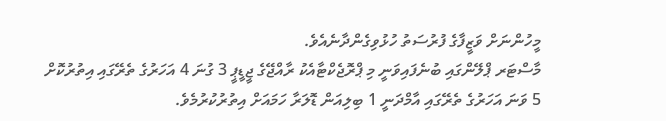މީހުންނަށް ވަޒީފާގެ ފުރުސަތު ހުޅުވިގެންދާނެއެވެ.
މާސްޓަރ ޕްލޭންގައި ބުނެފައިވަނީ މި ޕްރޮޖެކްޓާއެކު ރާއްޖޭގެ ޖީޑީޕީ 3 ގުނަ 4 އަހަރުގެ ތެރޭގައި އިތުރުކޮށް 5 ވަނަ އަހަރުގެ ތެރޭގައި އާމްދަނީ 1 ބިލިއަން ޑޮލަރާ ހަމައަށް އިތުރުކުރުމެވެ.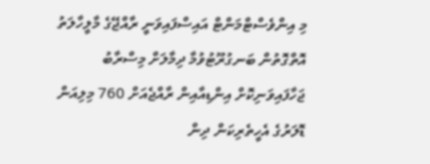މި އިންވެސްޓްމަންޓް އައިސްފައިވަނީ ރާއްޖޭގެ މާލީހާލަތު އޮތްގޮތުން ބަނގުރޫޓުވުމާ ދިމާލަށް މިސްރާބު ޖަހާފައިވަނިކޮށް އިންޑިއާއިން ރާއްޖެއަށް 760 މިލިއަން ޑޮލަރުގެ އެހީތެރިކަން ދިން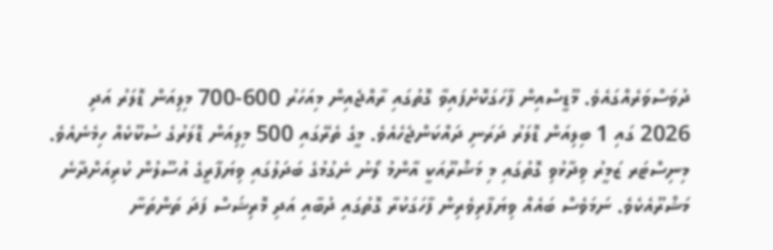ދުވަސްވަރެއްގައެވެ. މޫޑީސްއިން ފާހަގަކޮށްފައިވާ ގޮތުގައި ރާއްޖެއިން މިއަހަރު 600-700 މިލިއަން ޑޮލަރު އަދި 2026 ގައި 1 ބިލިއަން ޑޮލަރު ދަރަނި ދައްކަންޖެހެއެވެ. މީގެ ތެރޭގައި 500 މިލިއަން ޑޮލަރުގެ ސުކޫކެއް ހިމެނެއެވެ.
މިނިސްޓަރ ޒަމީރު ވިދާޅުވި ގޮތުގައި މި މަޝްރޫއަކީ އާންމު ލޯނު ނެގުމުގެ ބަދަލުގައި ވިޔަފާރީގެ އުސޫލުން ކުރިއަށްދާނެ މަޝްރޫއެކެވެ. ނަމަވެސް ބައެއް ވިޔަފާރިވެރިން ފާހަގަކުރާ ގޮތުގައި ދުބާއި އަދި މޮރިޝަސް ފަދަ ތަންތަނާ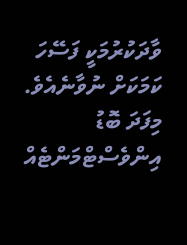ވާދަކުރުމަކީ ފަސޭހަ ކަމަކަށް ނުވާނެއެވެ.
މިފަދަ ބޮޑު އިންވެސްޓްމަންޓެއް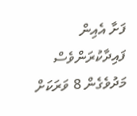ފަށާ އެއިން ފައިދާކުރަންވެސް މަދުވެގެން 8 ވަރަކަށް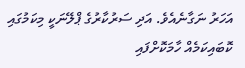އަހަރު ނަގާނެއެވެ. އަދި ސަރުކާރުގެ ޕްލޭނަކީ މިކަމުގައި ކޮބައިކަމެއް ހާމަކޮށްފައި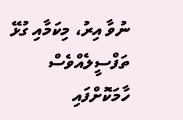ނުވާ އިރު، މިކަމާއި ގުޅޭ ތަފްސީލެއްވެސް ހާމަކޮށްފައި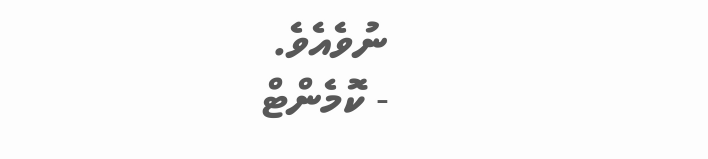ނުވެއެވެ.
- ކޮމެންޓް